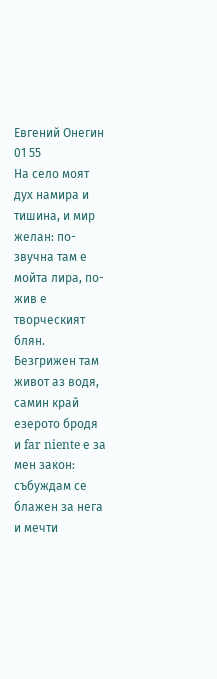Евгений Онегин 01 55
На село моят дух намира и тишина, и мир желан: по-звучна там е мойта лира, по-жив е творческият блян. Безгрижен там живот аз водя, самин край езерото бродя и far niente е за мен закон: събуждам се блажен за нега и мечти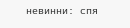невинни: спя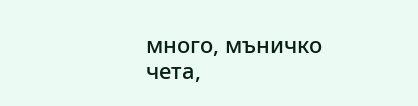много, мъничко чета,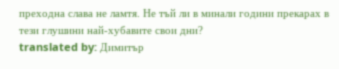преходна слава не ламтя. Не тъй ли в минали години прекарах в тези глушини най-хубавите свои дни?
translated by: Димитър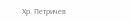Хр. Петричев